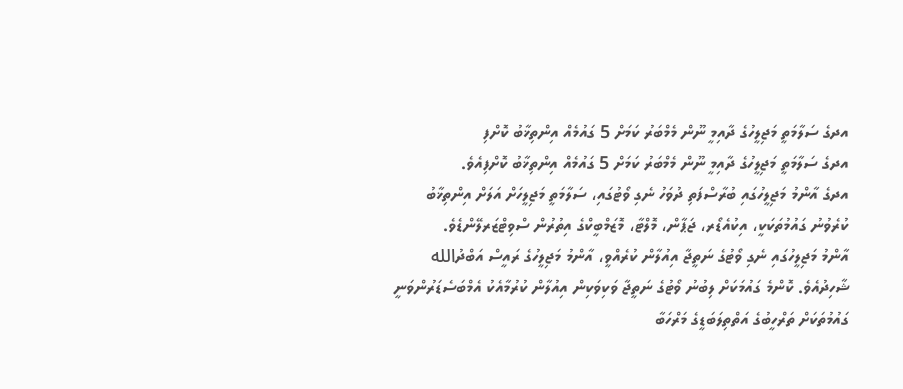އދގެ ސަލާމަތީ މަޖިލީހުގެ ދާއިމީ ނޫން މެމްބަރު ކަމަށް 5 ގައުމެއް އިންތިޚާބު ކޮށްފި
އދގެ ސަލާމަތީ މަޖިލީހުގެ ދާއިމީ ނޫން މެމްބަރު ކަމަށް 5 ގައުމެއް އިންތިޚާބު ކޮށްފިއެވެ.
އދގެ އާންމު މަޖިލީހުގައި ބުރާސްފަތި ދުވަހު ނެގި ވޯޓުގައި، ސަލާމަތީ މަޖިލީހަށް އަލަށް އިންތިޚާބު ކުރެވުނު ގައުމުތަކަކީ، އިކުއެޑޯރ، ޖަޕާން، މޮލްޓާ، މޮޒަމްބީކްގެ އިތުރުން ސްވިޓްޒަރލޭންޑެވެ.
އާންމު މަޖިލީހުގައި ނެގި ވޯޓުގެ ނަތީޖާ އިއުލާން ކުރެއްވީ، އާންމު މަޖިލީހުގެ ރައީސް އަބްދުالله ޝާހިދުއެވެ. ކޮންމެ ގައުމަކަށް ލިބުނު ވޯޓުގެ ނަތީޖާ ވަކިވަކިން އިއުލާން ކުރުމާއެކު އެމްބަސެޑަރުންވަނީ ގައުމުތަކަށް ތަރްހީބުގެ އަތްތިލަބަޑީގެ މަރްހަބާ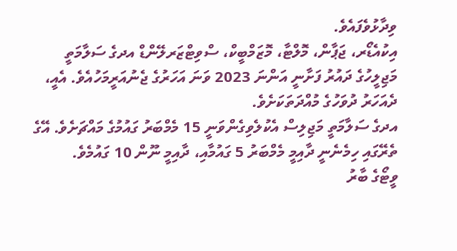ވިދާޅުވެފައެވެ.
އިކުއެޑޯރ، ޖަޕާން، މޮލްޓާ، މޮޒަމްބީކް، ސްވިޓްޒަރލޭންޑް އދގެ ސަލާމަތީ މަޖިލީހުގެ ދައުރު ފަށާނީ އަންނަ 2023 ވަނަ އަހަރުގެ ޖެނުއަރީމަހުއެވެ. އެއީ، ދެއަހަރު ދުވަހުގެ މުއްދަތަކަށެވެ.
އދގެ ސަލާމަތީ މަޖިލިސް އެކުލެވިގެންވަނީ 15 މެމްބަރު ގައުމުގެ މައްޗަށެވެ. އޭގެ ތެރޭގައި ހިމެނެނީ ދާއިމީ މެމްބަރު 5 ގައުމާއި، ދާއިމީ ނޫން 10 ގައުމެވެ.
ވީޓޯގެ ބާރު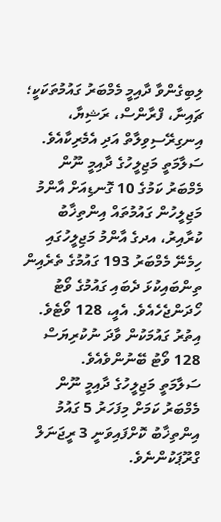ލިބިގެންވާ ދާއިމީ މެމްބަރު ގައުމުތަކަކީ؛ ޗައިނާ، ފްރާންސް، ރަޝިޔާ، އިނގިރޭސިވިލާތް އަދި އެމެރިކާއެވެ.
ސަލާމަތީ މަޖިލީހުގެ ދާއިމީ ނޫން މެމްބަރު ކަމުގެ 10 ގޮނޑިއަށް އާންމު މަޖިލީހުން ގައުމުތައް އިންތިޚާބު ކުރާއިރު، އދގެ އާންމު މަޖިލީހުގައި ހިމެނޭ މެމްބަރު 193 ގައުމުގެ ތެރެއިން ތިންބައިކުޅަ ދެބައި ގައުމުގެ ވޯޓު ހޯދަންޖެހެއެވެ. އެއީ، 128 ވޯޓެވެ. އިތުރު ގައުމަކުން ވާދަ ނުކުރިޔަސް 128 ވޯޓު ބޭނުންވެއެވެ.
ސަލާމަތީ މަޖިލީހުގެ ދާއިމީ ނޫން މެމްބަރު ކަމަށް މިފަހަރު 5 ގައުމު އިންތިޚާބު ކޮށްފައިވަނީ 3 ރީޖަނަލް ގްރޫޕަކުންނެވެ.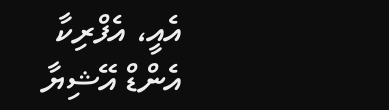އެއީ، އެފްރިކާ އެންޑް އޭޝިޔާ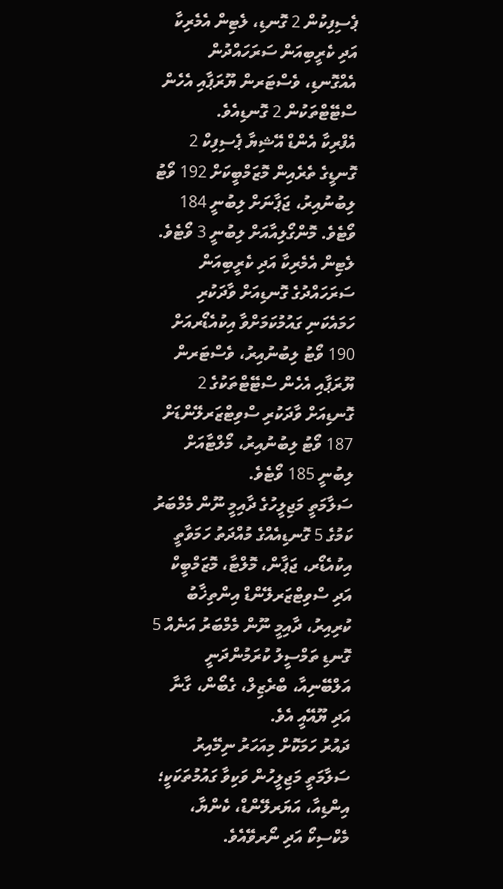ޕެސިފިކުން 2 ގޮނޑި، ލެޓިން އެމެރިކާ އަދި ކެރީބިއަން ސަރަހައްދުން އެއްގޮނޑި، ވެސްޓަރން ޔޫރަޕާއި އެހެން ސްޓޭޓްތަކުން 2 ގޮނޑިއެވެ.
އެފްރިކާ އެންޑް އޭޝިޔާ ޕެސިފިކް 2 ގޮނޑީގެ ތެރެއިން މޮޒަމްބީކަށް 192 ވޯޓު ލިބުނުއިރު، ޖަޕާނަށް ލިބުނީ 184 ވޯޓެވެ. މޮންގޯލިއާއަށް ލިބުނީ 3 ވޯޓެވެ.
ލެޓިން އެމެރިކާ އަދި ކެރީބިއަން ސަރަހައްދުގެ ގޮނޑިއަށް ވާދަކުރި ހަމައެކަނި ގައުމުކަމަށްވާ އިކުއެޑޯރއަށް 190 ވޯޓު ލިބުނުއިރު، ވެސްޓަރން ޔޫރަޕާއި އެހެން ސްޓޭޓްތަކުގެ 2 ގޮނޑިއަށް ވާދަކުރި ސްވިޓްޒަރލޭންޑަށް 187 ވޯޓު ލިބުނުއިރު، މޯލްޓާއަށް ލިބުނީ 185 ވޯޓެވެ.
ސަލާމަތީ މަޖިލީހުގެ ދާއިމީ ނޫން މެމްބަރު ކަމުގެ 5 ގޮނޑިއެއްގެ މުއްދަތު ހަމަވާތީ އިކުއެޑޯރ، ޖަޕާން، މޮލްޓާ، މޮޒަމްބީކް އަދި ސްވިޓްޒަރލޭންޑް އިންތިޚާބު ކުރިއިރު، ދާއިމީ ނޫން މެމްބަރު އަނެއް 5 ގޮނޑި ތަމްސީލު ކުރަމުންދަނީ އަލްބޭނިއާ، ބްރެޒިލް، ގެބޯން، ގާނާ އަދި ޔޫއޭއީ އެވެ.
ދައުރު ހަމަކޮށް މިއަހަރު ނިމޭއިރު ސަލާމަތީ މަޖިލީހުން ވަކިވާ ގައުމުތަކަކީ؛ އިންޑިއާ، އަޔަރލޭންޑް، ކެންޔާ، މެކްސިކޯ އަދި ނޯރވޭއެވެ.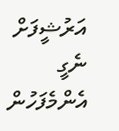އަރުޝީފަށް ނެގީ
އެންމެފަހުން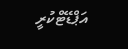އަޕްޑޭޓްކުރީ